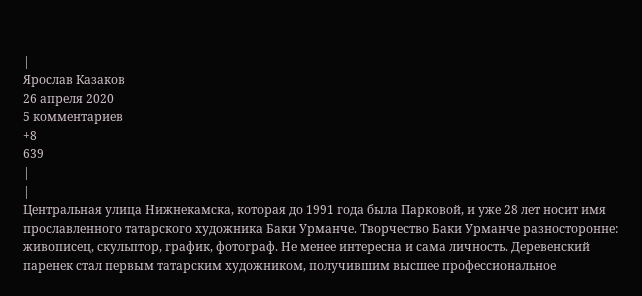|
Ярослав Казаков
26 апреля 2020
5 комментариев
+8
639
|
|
Центральная улица Нижнекамска, которая до 1991 года была Парковой, и уже 28 лет носит имя прославленного татарского художника Баки Урманче. Творчество Баки Урманче разносторонне: живописец, скульптор, график, фотограф. Не менее интересна и сама личность. Деревенский паренек стал первым татарским художником, получившим высшее профессиональное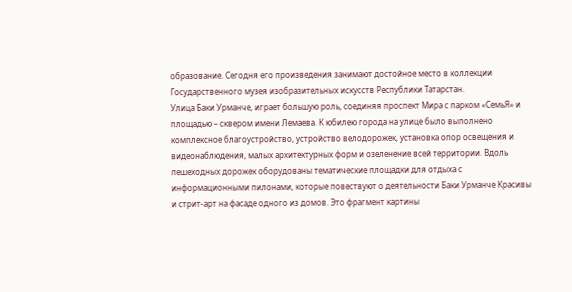образование. Сегодня его произведения занимают достойное место в коллекции Государственного музея изобразительных искусств Республики Татарстан.
Улица Баки Урманче, играет большую роль, соединяя проспект Мира с парком «СемьЯ» и площадью – сквером имени Лемаева. К юбилею города на улице было выполнено комплексное благоустройство, устройство велодорожек, установка опор освещения и видеонаблюдения, малых архитектурных форм и озеленение всей территории. Вдоль пешеходных дорожек оборудованы тематические площадки для отдыха с информационными пилонами, которые повествуют о деятельности Баки Урманче Красивы и стрит-арт на фасаде одного из домов. Это фрагмент картины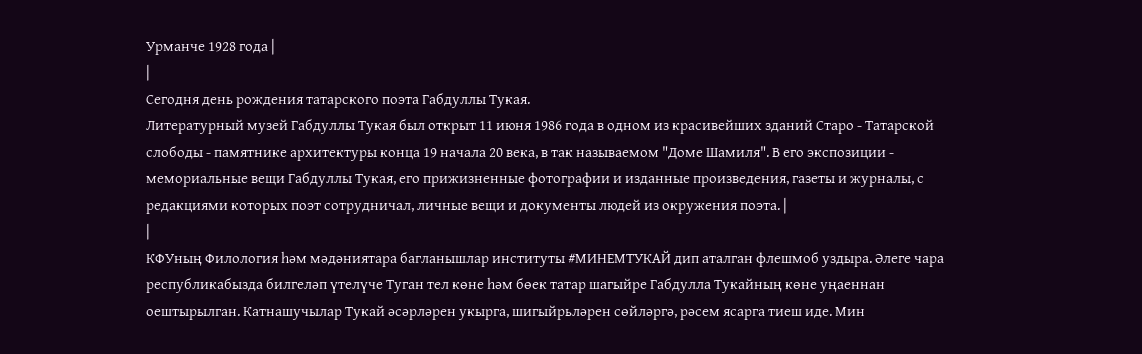Урманче 1928 года |
|
Сегодня день рождения татарского поэта Габдуллы Тукая.
Литературный музей Габдуллы Тукая был открыт 11 июня 1986 года в одном из красивейших зданий Старо - Татарской слободы - памятнике архитектуры конца 19 начала 20 века, в так называемом "Доме Шамиля". В его экспозиции - мемориальные вещи Габдуллы Тукая, его прижизненные фотографии и изданные произведения, газеты и журналы, с редакциями которых поэт сотрудничал, личные вещи и документы людей из окружения поэта. |
|
КФУның Филология һәм мәдәниятара багланышлар институты #МИНЕМТУКАЙ дип аталган флешмоб уздыра. Әлеге чара республикабызда билгеләп үтелүче Туган тел көне һәм бөек татар шагыйре Габдулла Тукайның көне уңаеннан оештырылган. Катнашучылар Тукай әсәрләрен укырга, шигыйрьләрен сөйләргә, рәсем ясарга тиеш иде. Мин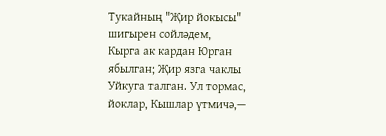Тукайның "Җир йокысы" шигырен сойләдем,
Кырга ак кардан Юрган ябылган; Җир язга чаклы Уйкуга талган. Ул тормас, йоклар, Кышлар үтмичә,—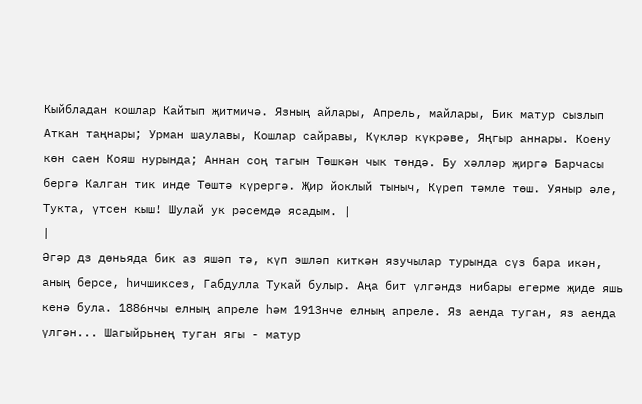Кыйбладан кошлар Кайтып җитмичә. Язның айлары, Апрель, майлары, Бик матур сызлып Аткан таңнары; Урман шаулавы, Кошлар сайравы, Күкләр күкрәве, Яңгыр аннары. Коену көн саен Кояш нурында; Аннан соң тагын Төшкән чык төндә. Бу хәлләр җиргә Барчасы бергә Калган тик инде Төштә күрергә. Җир йоклый тыныч, Күреп тәмле төш. Уяныр әле, Тукта, үтсен кыш! Шулай ук рәсемдә ясадым. |
|
Әгәр дз дөньяда бик аз яшәп тә, күп эшләп киткән язучылар турында сүз бара икән, аның берсе, һичшиксез, Габдулла Тукай булыр. Аңа бит үлгәндз нибары егерме җиде яшь кенә була. 1886нчы елның апреле һәм 1913нче елның апреле. Яз аенда туган, яз аенда үлгән... Шагыйрьнең туган ягы - матур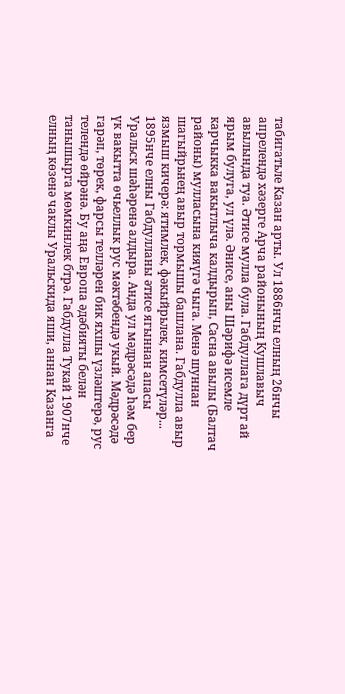табигатьле Казан арты. Ул 1886нчы елның 26нчы апрелендә хәзерге Арча районының Кушлавыч авылында туа. Әтисе мулла була. Габдуллага дүрт ай ярым булуга, ул үлә. Әнисе, аны Шәрифә исемле карчыкка вакытлыча калдырып, Сасна авылы (Балтач районы) мулласына кияүгә чыга. Менә шуннан шагыйрьнең авыр тормышы башлана. Габдулла авыр язмыш кичерә: ятимлек, фәкыйрьлек, кимсетүләр... 1895нче елны Габдулланы әтисе ягыннан апасы Уральск шәһәренә алдыра. Анда ул мәдрәсәдә һәм бер үк вакытта өчьеллык рус мәктәбендә укый. Мәдрәсәдә гарәп, төрек, фарсы телләрен бик яхшы үзләштерә, рус телендә өйрәнә. Бу аңа Европа әдәбияты белән танышырга мөмкинлек бтрә. Габдулла Тукай 1907нче елның көзенә чаклы Уральскида яши, аннан Казанга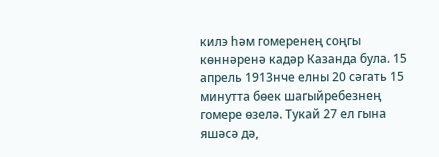килэ һәм гомеренең соңгы көннәренә кадәр Казанда була. 15 апрель 1913нче елны 20 сәгать 15 минутта бөек шагыйребезнең гомере өзелә. Тукай 27 ел гына яшәсә дә,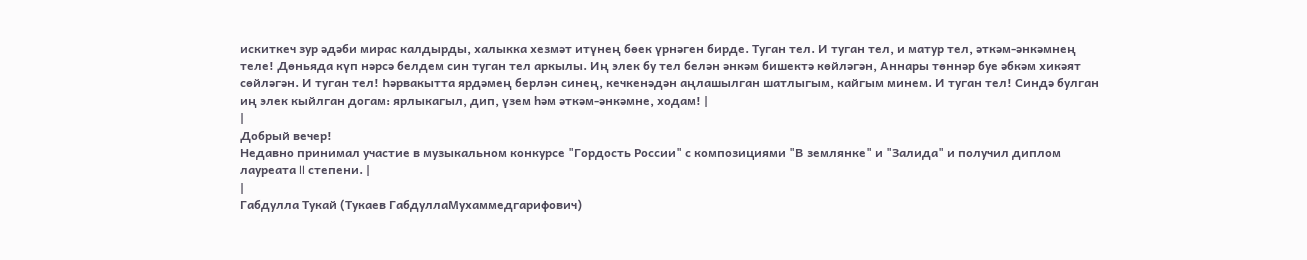искиткеч зур әдәби мирас калдырды, халыкка хезмәт итүнең бөек үрнәген бирде. Туган тел. И туган тел, и матур тел, әткәм-әнкәмнең теле! Дөньяда күп нәрсә белдем син туган тел аркылы. Иң элек бу тел белән әнкәм бишектә көйләгән, Аннары төннәр буе әбкәм хикәят сөйләгән. И туган тел! Һәрвакытта ярдәмең берлән синең, кечкенәдән аңлашылган шатлыгым, кайгым минем. И туган тел! Синдә булган иң элек кыйлган догам: ярлыкагыл, дип, үзем һәм әткәм-әнкәмне, ходам! |
|
Добрый вечер!
Недавно принимал участие в музыкальном конкурсе "Гордость России" с композициями "В землянке" и "Залида" и получил диплом лауреата II степени. |
|
Габдулла Тукай (Тукаев ГабдуллаМухаммедгарифович)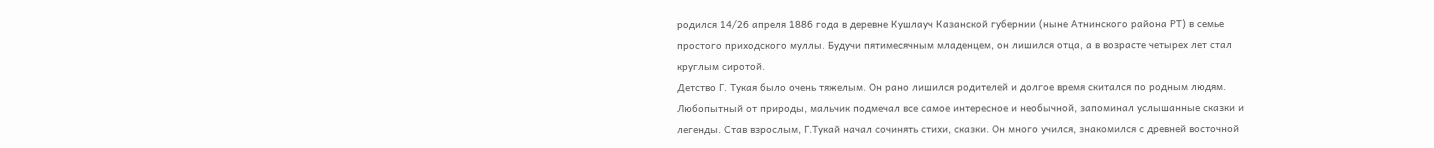родился 14/26 апреля 1886 года в деревне Кушлауч Казанской губернии (ныне Атнинского района РТ) в семье простого приходского муллы. Будучи пятимесячным младенцем, он лишился отца, а в возрасте четырех лет стал круглым сиротой.
Детство Г. Тукая было очень тяжелым. Он рано лишился родителей и долгое время скитался по родным людям. Любопытный от природы, мальчик подмечал все самое интересное и необычной, запоминал услышанные сказки и легенды. Став взрослым, Г.Тукай начал сочинять стихи, сказки. Он много учился, знакомился с древней восточной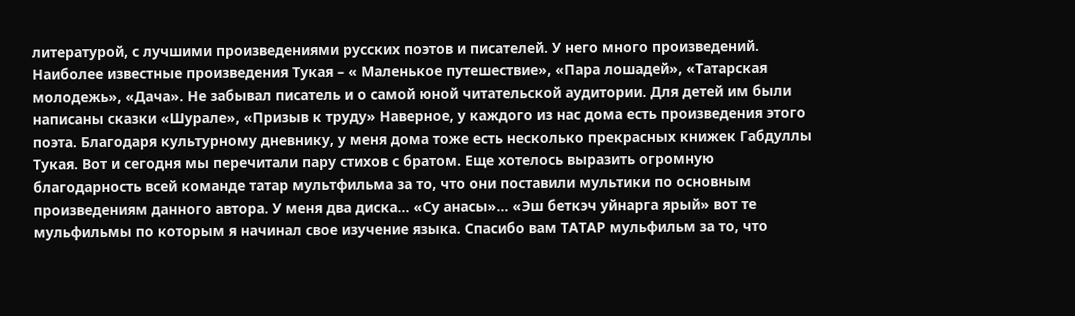литературой, с лучшими произведениями русских поэтов и писателей. У него много произведений. Наиболее известные произведения Тукая – « Маленькое путешествие», «Пара лошадей», «Татарская молодежь», «Дача». Не забывал писатель и о самой юной читательской аудитории. Для детей им были написаны сказки «Шурале», «Призыв к труду» Наверное, у каждого из нас дома есть произведения этого поэта. Благодаря культурному дневнику, у меня дома тоже есть несколько прекрасных книжек Габдуллы Тукая. Вот и сегодня мы перечитали пару стихов с братом. Еще хотелось выразить огромную благодарность всей команде татар мультфильма за то, что они поставили мультики по основным произведениям данного автора. У меня два диска… «Су анасы»… «Эш беткэч уйнарга ярый» вот те мульфильмы по которым я начинал свое изучение языка. Спасибо вам ТАТАР мульфильм за то, что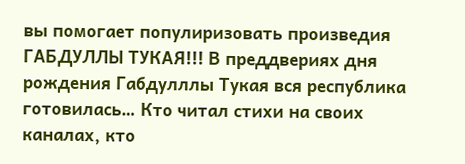вы помогает популиризовать произведия ГАБДУЛЛЫ ТУКАЯ!!! В преддвериях дня рождения Габдулллы Тукая вся республика готовилась… Кто читал стихи на своих каналах, кто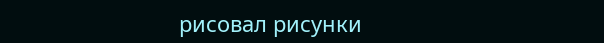рисовал рисунки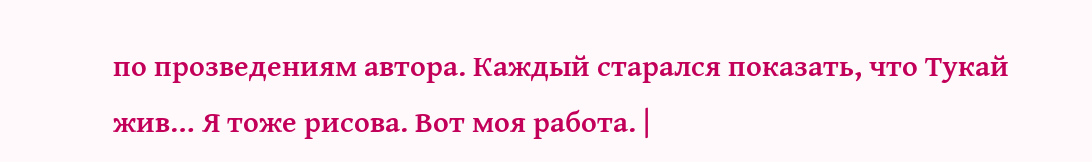по прозведениям автора. Каждый старался показать, что Тукай жив… Я тоже рисова. Вот моя работа. |